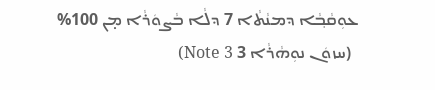ܥܘܼܩܵܒ݂ܵܐ ܕܡܢܵܬܵܐ 7 ܕܠܵܐ ܒܵܨܘܿܪܵܐ ܡ̣ܢ 100%
  (ܚܙܘܿܢ ܢܘܼܗܵܪܵܐ 3 Note 3)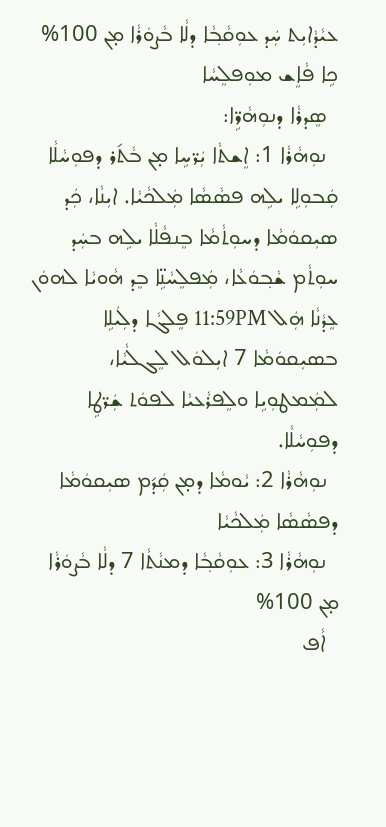ܥܝܵܕܵܐܝܼܬ ܚܲܕ ܥܘܼܩܵܒ݂ܵܐ ܕܠܵܐ ܒܵܨܘܿܪܵܐ ܡ̣ܢ 100% ܟܹܐ ܦܵܐܸܫ ܡܘܼܦܠܸܚܵܐ
  ܣܸܕܪܵܐ ܕܢܘܼܗܵܪܹ̈ܐ:
  ܢܘܼܗܵܪܵܐ 1: ܐܸܫܬܵܐ ܝܲܪ̈ܚܹܐ ܡ̣ܢ ܒܵܬ݇ܪ ܕܦܘܼܚܵܠܵܐ ܩܲܒܘܼܠܹܐ ܝܠܹܗ ܦܣܵܣܵܐ ܡܲܠܟܵܝܵܐ. ܐܝܼܢܵܐ، ܟܲܕ ܣܝܼܩܘܿܡܵܐ ܕܚܘܼܬܵܡܵܐ ܒܸܢܦܵܠܵܐ ܝܠܹܗ ܒܚܲܕ ܚܘܼܬܵܡ ܫܵܒ݂ܘܿܥܵܐ، ܡܲܦܠܸܚܵܢܹ̈ܐ ܒܸܕ ܗܵܘܝܵܐ ܠܗܘܿܢ ܥܸܕܵܢܵܐ ܗܲܠ 11:59PM ܦܸܠܓܵܐ ܕܠܲܝܠܹܐ ܒܣܝܼܩܘܿܡܵܐ 7 ܐܝܼܠܘܿܠ ܠܸܓܠܵܝܵܐ، ܠܡܲܡܛܘܼܝܹܐ ܘܠܸܦܪܵܥܝܵܐ ܠܦܘܿܬ ܫܲܪ̈ܛܹܐ ܕܦܘܼܚܵܠܵܐ.
  ܢܘܼܗܵܪܵܐ 2: ܝܵܘܡܵܐ ܕܡ̣ܢ ܩܲܕ݇ܡ ܣܝܼܩܘܿܡܵܐ ܕܦܣܵܣܵܐ ܡܲܠܟܵܝܵܐ
  ܢܘܼܗܵܪܵܐ 3: ܥܘܼܩܵܒ݂ܵܐ ܕܡܢܵܬܵܐ 7 ܕܠܵܐ ܒܵܨܘܿܪܵܐ ܡ̣ܢ 100%
  ܐܵܦ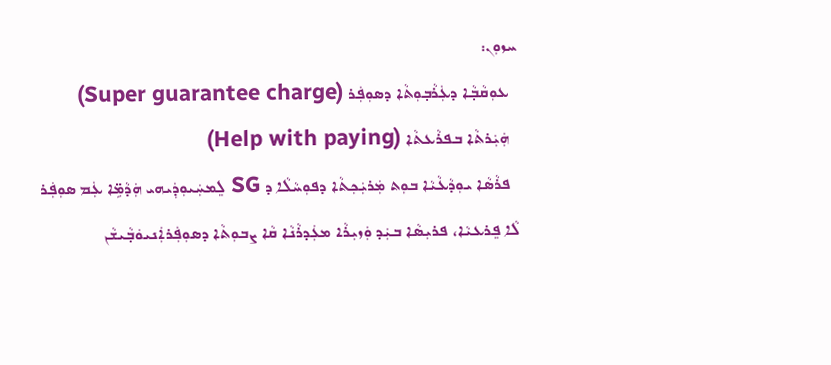ܚܙܘܼܢ:
  ܥܘܼܩܵܒ݂ܵܐ ܕܥܲܪܵܒ݂ܘܼܬܵܐ ܕܣܘܼܦܲܪ (Super guarantee charge)
  ܗܲܝܲܪܬܵܐ ܒܦܪܵܥܬܵܐ (Help with paying)
  ܦܪܵܣܵܐ ܝܘܼܕܵܥܵܝܵܐ ܒܘܼܬ ܡܲܪܝܲܟ݂ܬܵܐ ܕܦܘܼܚܵܠܵܐ ܕ SG ܠܸܡܚܲܝܘܼܕܲܝܗܝ ܗܲܕܵܡܹ̈ܐ ܥܲܡ ܣܘܼܦܲܪ ܠܵܐ ܦܸܪܥܝܵܐ، ܦܪܝܼܣܵܐ ܒܝܲܕ ܘܲܙܝܼܪܵܐ ܡܥܲܕܪܵܢܵܐ ܩܵܐ ܨܒܘܼܬܵܐ ܕܣܘܼܦܲܪܐܲܢܝܘܿܒ݂ܵܝܫܵܢ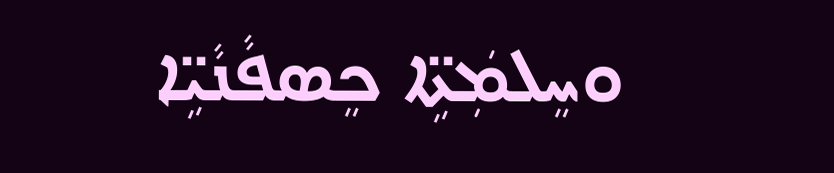ܘܚܸܠܡܲܬܹ̈ܐ ܟܸܣܦܵܢܵܝܹ̈ܐ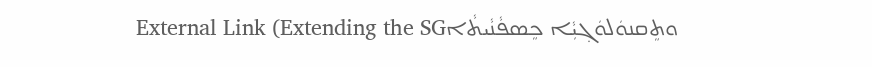ܘܬܸܩܢܘܿܠܘܿܓ݂ܝܼܵܐ ܟܸܣܦܵܢܵܝܬܵܐExternal Link (Extending the SG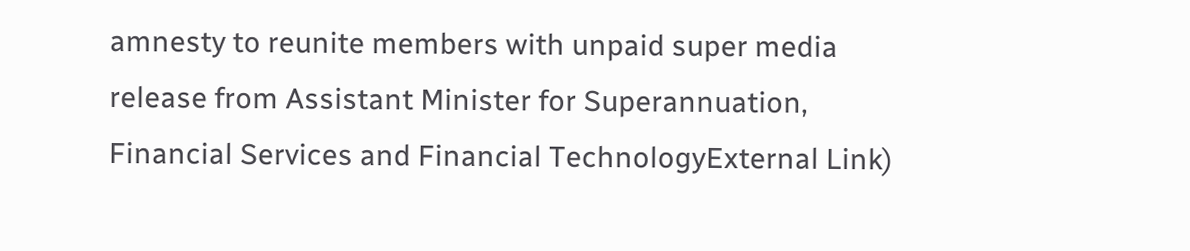amnesty to reunite members with unpaid super media release from Assistant Minister for Superannuation, Financial Services and Financial TechnologyExternal Link)